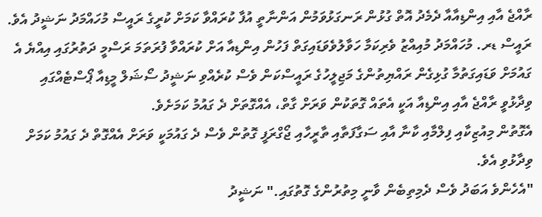ރާއްޖެ އާއި އިންޑިއާއާ ދެމެދު އޮތް ގުޅުން ރަނގަޅުވަމުން އަންނާތީ އުފާ ކުރައްވާ ކަމަށް ކުރީގެ ރައީސް މުހައްމަދު ނަޝީދު އެވެ.
ރައީސް ޑރ. މުހައްމަދު މުއިއްޒު ވެރިކަމާ ހަވާލުވެވަޑައިގަތް ފަހުން އިންޑިއާ އަށް ކުރައްވާ ފުރަތަމަ ރަސްމީ ދަތުރުގައި އިއްޔެ އެ ގައުމަށް ވަޑައިގަތުމާ ގުޅިގެން ރައްޔިތުންގެ މަޖިލީހުގެ ރައީސްކަން ވެސް ކުރެއްވި ނަޝީދު ސޯޝަލް މީޑިއާ ޕޯސްޓެއްގައި ވިދާޅުވީ ރާއްޖެ އާއި އިންޑިއާ އަކީ އެތައް ގޮތަކުން ވަރަށް ގާތް، އެއްގޮތަށް ދެ ގައުމު ކަމަށެވެ.
އެގޮތުން މިއުޒިކާއި ފިލްމާއި ކާނާ އާއި ސަގާފަތާއި ތާރީހާއި ޖޯގްރަފީ ގޮތުން ވެސް ދެ ގައުމަކީ ވަރަށް އެއްގޮތް ދެ ގައުމު ކަމަށް ވިދާޅުވި އެވެ.
"އެހެންވެ އަބަދު ވެސް ދެމިތިބެން ވާނީ މިތުރުންގެ ގޮތުގައި." ނަޝީދު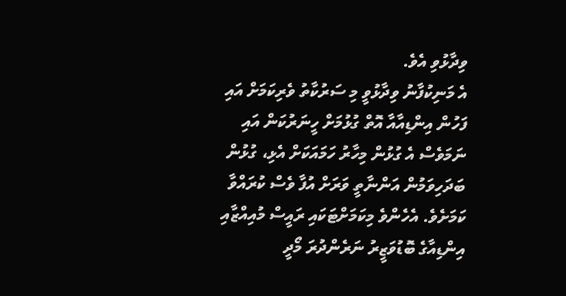ވިދާޅުވި އެވެ.
އެ މަނިކުފާނު ވިދާޅުވީ މި ސަރުކާތު ވެރިކަމަށް އައި ފަހުން އިންޑިއާއާ އޮތް ގުޅުމަށް ހީނަރުކަން އައި ނަމަވެސް އެ ގުޅުން މިހާރު ހަމައަކަށް އެޅި، ގުޅުން ބަދަހިވަމުން އަންނާތީ ވަރަށް އުފާ ވެސް ކުރައްވާ ކަމަށެވެ. އެހެންވެ މިކަމަށްޓަކައި ރައީސް މުއިއްޒާއި އިންޑިއާގެ ބޮޑުވަޒީރު ނަރެންދުރަ މޯދީ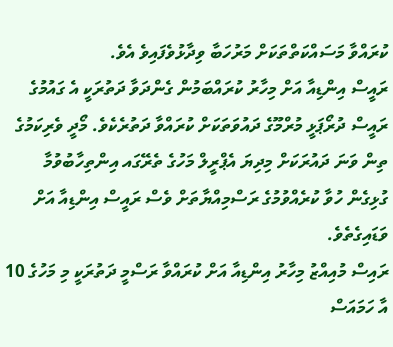ކުރައްވާ މަސައްކަތްތަކަށް މަރުހަބާ ވިދާޅުވެފައިވެ އެވެ.
ރައީސް އިންޑިއާ އަށް މިހާރު ކުރައްބަމުން ގެންދަވާ ދަތުރަކީ އެ ގައުމުގެ ރައީސް ދުރޯޕަޅީ މުރްމޫގެ ދައުވަތަކަށް ކުރައްވާ ދަތުރެކެވެ. މޯދީ ވެރިކަމުގެ ތިން ވަނަ ދައުރަކަށް މިދިޔަ އެޕްރީލް މަހުގެ ތެރޭގައ އިންތިހާބުވުމާ ގުޅިގެން ހުވާ ކުރެއްވުމުގެ ރަސްމިއްޔާތަށް ވެސް ރައީސް އިންޑިއާ އަށް ވަޑައިގެތެވެ.
ރައިސް މުއިއްޒު މިހާރު އިންޑިއާ އަށް ކުރައްވާ ރަސްމީ ދަތުރަކީ މި މަހުގެ 10 އާ ހަމައަސް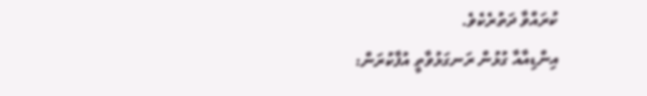ކުރައްވާ ދަތުރެކެވެ.
އިންޑިއާއާ ގުޅުން ރަނގަޅުވާތީ އުފާކުރަން: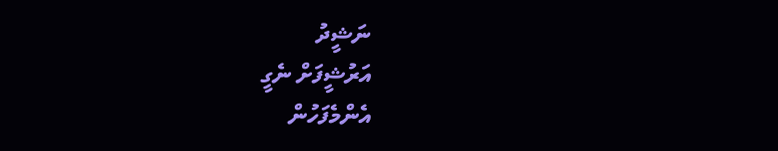ނަޝީދު
އަރުޝީފަށް ނެގީ
އެންމެފަހުން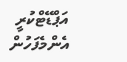އަޕްޑޭޓްކުރީ
އެންމެފަހުން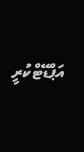އަޕްޑޭޓްކުރީ